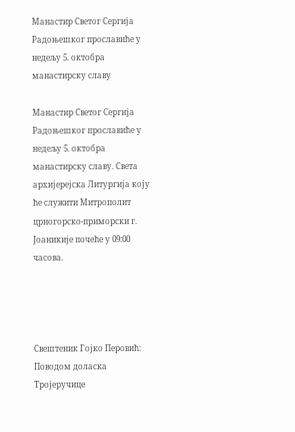Манастир Светог Сергија Радоњешког прославиће у недељу 5. октобра манастирску славу

Манастир Светог Сергија Радоњешког прославиће у недељу 5. октобра манастирску славу. Света архијерејска Литургија коју ће служити Митрополит црногорско-приморски г. Јоаникије почеће у 09:00 часова.




Свештеник Гојко Перовић: Поводом доласка Тројеручице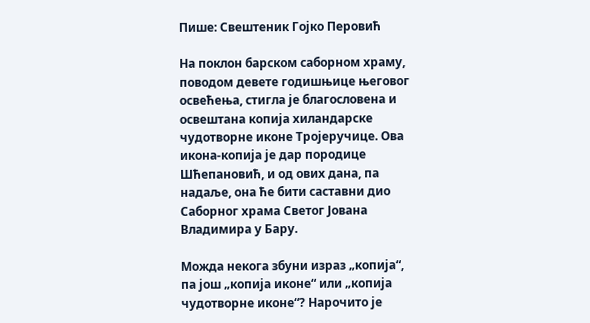Пише: Свештеник Гојко Перовић

На поклон барском саборном храму, поводом девете годишњице његовог освећења, стигла је благословена и освештана копија хиландарске чудотворне иконе Тројеручице. Ова икона-копија је дар породице Шћепановић, и од ових дана, па надаље, она ће бити саставни дио Саборног храма Светог Јована Владимира у Бару.

Можда некога збуни израз „копија“, па још „копија иконе“ или „копија чудотворне иконе“? Нарочито је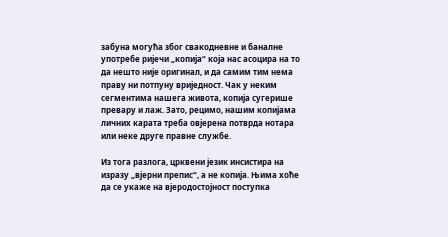забуна могућа због свакодневне и баналне употребе ријечи „копија“ која нас асоцира на то да нешто није оригинал, и да самим тим нема праву ни потпуну вриједност. Чак у неким сегментима нашега живота, копија сугерише превару и лаж. Зато, рецимо, нашим копијама личних карата треба овјерена потврда нотара или неке друге правне службе.

Из тога разлога, црквени језик инсистира на изразу „вјерни препис“, а не копија. Њима хоће да се укаже на вјеродостојност поступка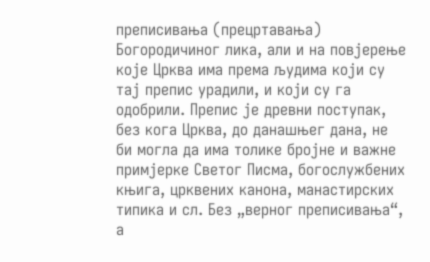преписивања (прецртавања) Богородичиног лика, али и на повјерење које Црква има према људима који су тај препис урадили, и који су га одобрили. Препис је древни поступак, без кога Црква, до данашњег дана, не би могла да има толике бројне и важне примјерке Светог Писма, богослужбених књига, црквених канона, манастирских типика и сл. Без „верног преписивања“, а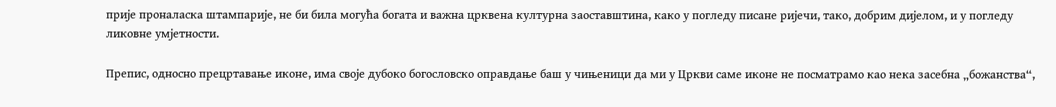прије проналаска штампарије, не би била могућа богата и важна црквена културна заоставштина, како у погледу писане ријечи, тако, добрим дијелом, и у погледу ликовне умјетности.

Препис, односно прецртавање иконе, има своје дубоко богословско оправдање баш у чињеници да ми у Цркви саме иконе не посматрамо као нека засебна „божанства“,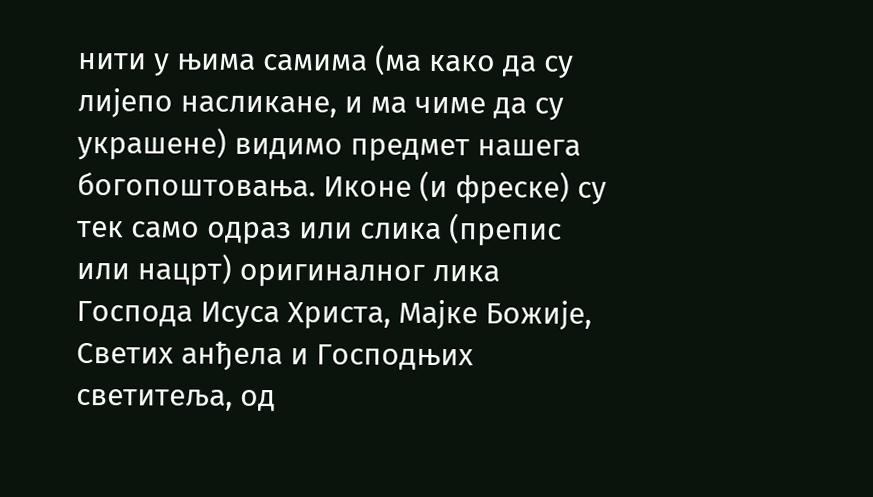нити у њима самима (ма како да су лијепо насликане, и ма чиме да су украшене) видимо предмет нашега богопоштовања. Иконе (и фреске) су тек само одраз или слика (препис или нацрт) оригиналног лика Господа Исуса Христа, Мајке Божије, Светих анђела и Господњих светитеља, од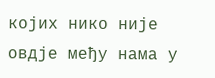којих нико није овдје међу нама у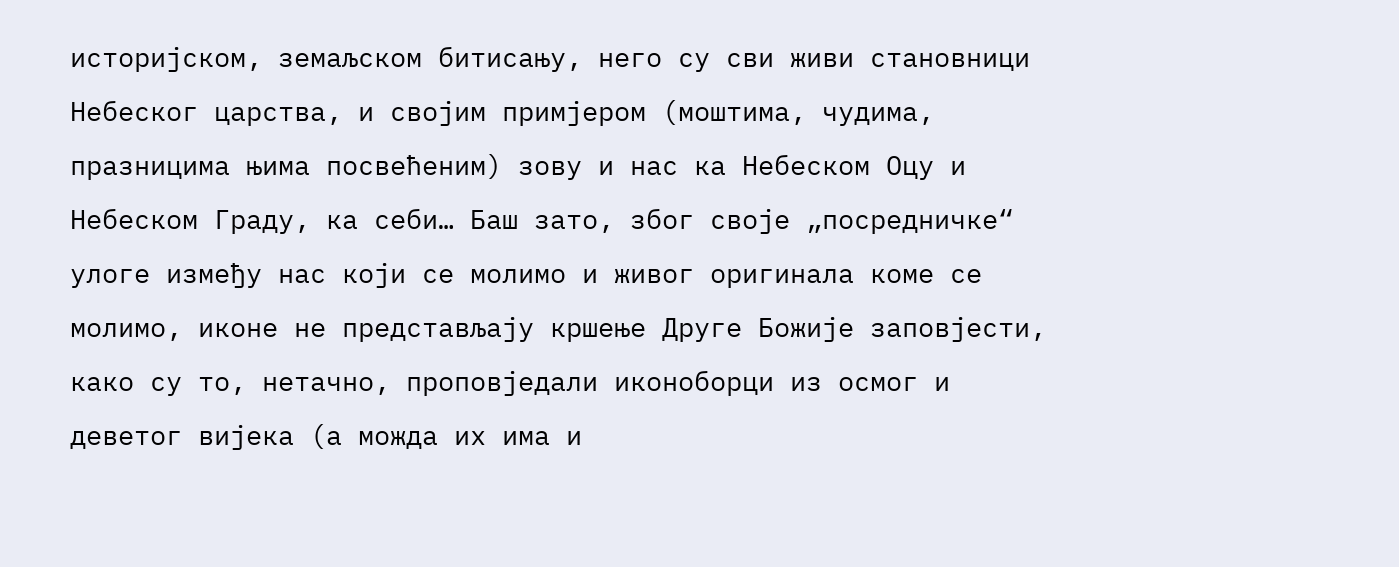историјском, земаљском битисању, него су сви живи становници Небеског царства, и својим примјером (моштима, чудима, празницима њима посвећеним) зову и нас ка Небеском Оцу и Небеском Граду, ка себи… Баш зато, због своје „посредничке“ улоге између нас који се молимо и живог оригинала коме се молимо, иконе не представљају кршење Друге Божије заповјести, како су то, нетачно, проповједали иконоборци из осмог и деветог вијека (а можда их има и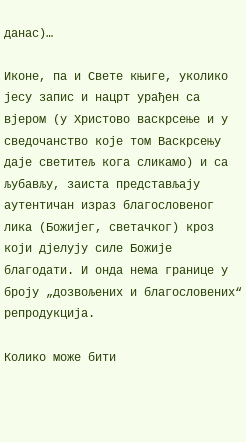данас)…

Иконе, па и Свете књиге, уколико јесу запис и нацрт урађен са вјером (у Христово васкрсење и у сведочанство које том Васкрсењу даје светитељ кога сликамо) и са љубављу, заиста представљају аутентичан израз благословеног лика (Божијег, светачког) кроз који дјелују силе Божије благодати. И онда нема границе у броју „дозвољених и благословених“ репродукција.

Колико може бити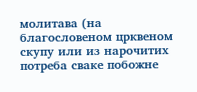молитава (на благословеном црквеном скупу или из нарочитих потреба сваке побожне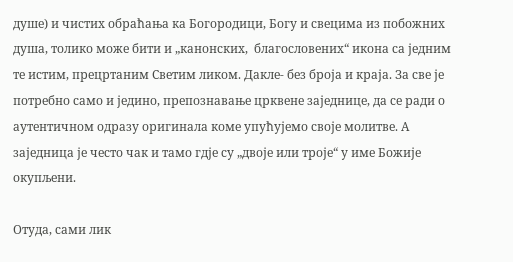душе) и чистих обраћања ка Богородици, Богу и свецима из побожних душа, толико може бити и „канонских,  благословених“ икона са једним те истим, прецртаним Светим ликом. Дакле- без броја и краја. За све је потребно само и једино, препознавање црквене заједнице, да се ради о аутентичном одразу оригинала коме упућујемо своје молитве. А заједница је често чак и тамо гдје су „двоје или троје“ у име Божије окупљени.

Отуда, сами лик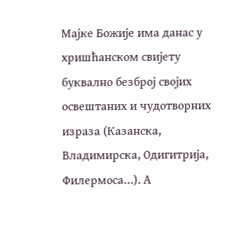Мајке Божије има данас у хришћанском свијету буквално безброј својих освештаних и чудотворних израза (Казанска, Владимирска, Одигитрија, Филермоса…). А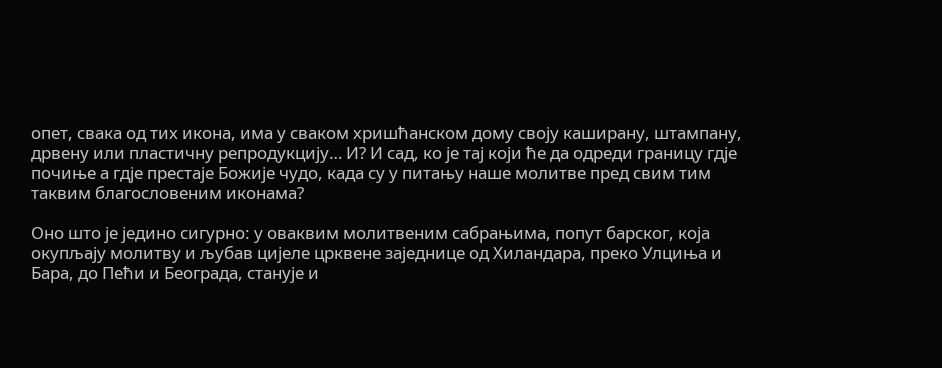опет, свака од тих икона, има у сваком хришћанском дому своју каширану, штампану, дрвену или пластичну репродукцију… И? И сад, ко је тај који ће да одреди границу гдје почиње а гдје престаје Божије чудо, када су у питању наше молитве пред свим тим таквим благословеним иконама?

Оно што је једино сигурно: у оваквим молитвеним сабрањима, попут барског, која окупљају молитву и љубав цијеле црквене заједнице од Хиландара, преко Улциња и Бара, до Пећи и Београда, станује и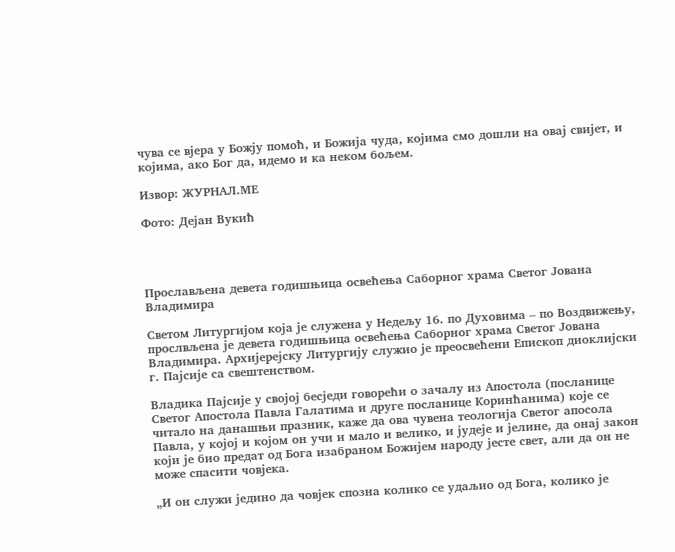чува се вјера у Божју помоћ, и Божија чуда, којима смо дошли на овај свијет, и којима, ако Бог да, идемо и ка неком бољем.

Извор: ЖУРНАЛ.МЕ

Фото: Дејан Вукић




Прослављена девета годишњица освећења Саборног храма Светог Јована Владимира

Светом Литургијом која је служена у Недељу 16. по Духовима – по Воздвижењу, прослвљена је девета годишњица освећења Саборног храма Светог Јована Владимира. Архијерејску Литургију служио је преосвећени Епископ диоклијски г. Пајсије са свештенством.

Владика Пајсије у својој бесједи говорећи о зачалу из Апостола (посланице Светог Апостола Павла Галатима и друге посланице Коринћанима) које се читало на данашњи празник, каже да ова чувена теологија Светог апосола Павла, у којој и којом он учи и мало и велико, и јудеје и јелине, да онај закон који је био предат од Бога изабраном Божијем народу јесте свет, али да он не може спасити човјека.

„И он служи једино да човјек спозна колико се удаљио од Бога, колико је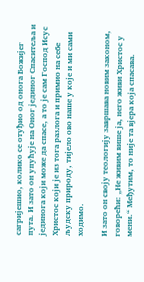сагријешио, колико се отуђио од онога Божијег пута. И зато он упућује на Оног јединог Спаситеља и јединога који може да спасе, а то је сам Господ Исус Христос који је из тога разлога и примио на себе људску природу, тијело ово наше у које и ми сами ходимо.

И зато он своју теологију завршава новим законом, говорећи: „Не живим више ја, него живи Христос у мени.“ Међутим, то није та вјера која спасава.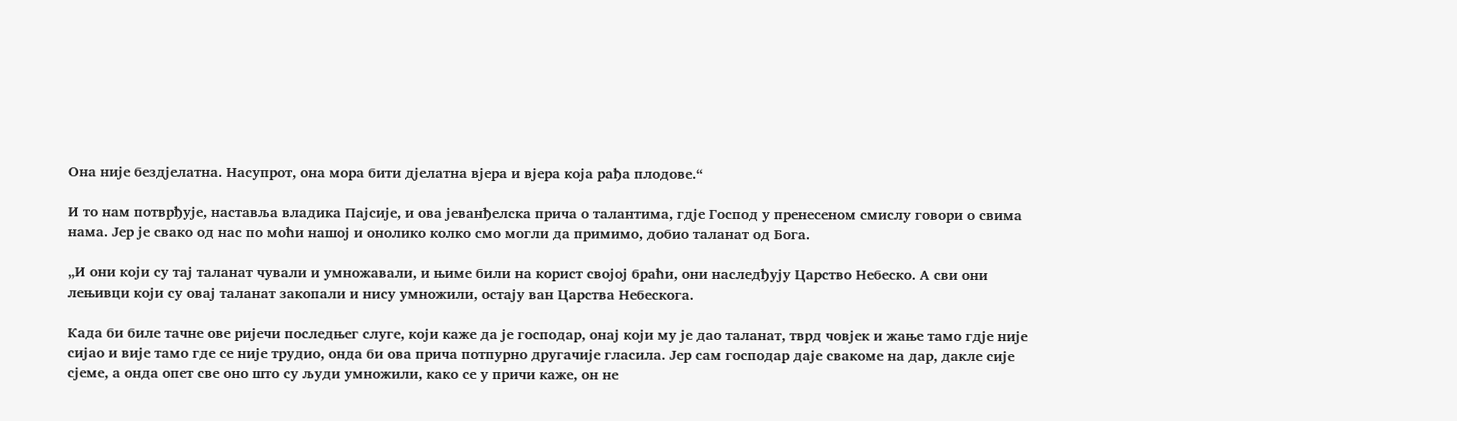Она није бездјелатна. Насупрот, она мора бити дјелатна вјера и вјера која рађа плодове.“

И то нам потврђује, наставља владика Пајсије, и ова јеванђелска прича о талантима, гдје Господ у пренесеном смислу говори о свима нама. Јер је свако од нас по моћи нашој и онолико колко смо могли да примимо, добио таланат од Бога.

„И они који су тај таланат чували и умножавали, и њиме били на корист својој браћи, они наследђују Царство Небеско. А сви они лењивци који су овај таланат закопали и нису умножили, остају ван Царства Небескога.

Када би биле тачне ове ријечи последњег слуге, који каже да је господар, онај који му је дао таланат, тврд човјек и жање тамо гдје није сијао и вије тамо где се није трудио, онда би ова прича потпурно другачије гласила. Јер сам господар даје свакоме на дар, дакле сије сјеме, а онда опет све оно што су људи умножили, како се у причи каже, он не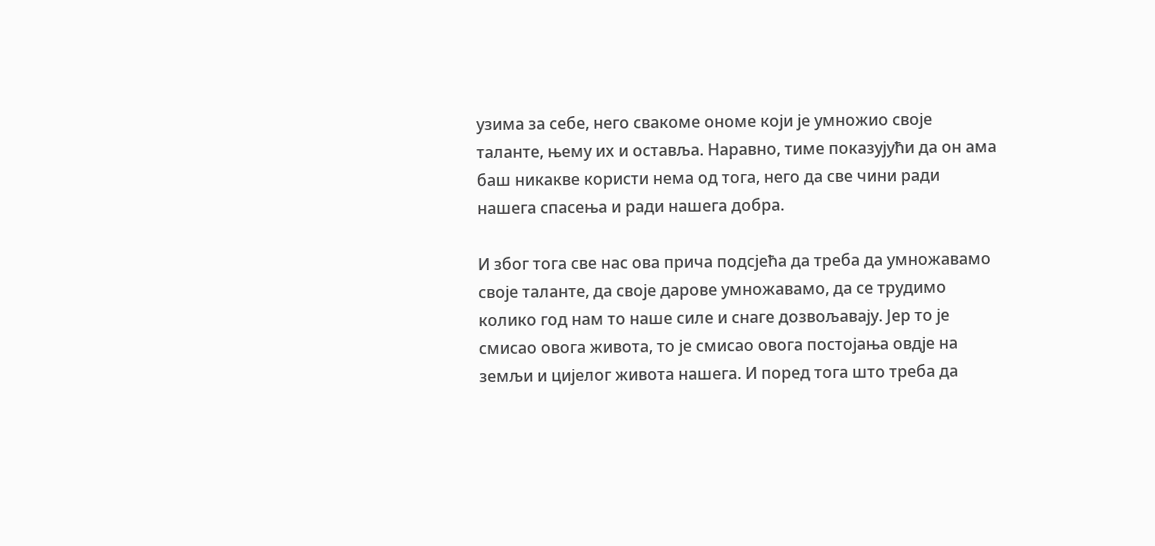узима за себе, него свакоме ономе који је умножио своје таланте, њему их и оставља. Наравно, тиме показујући да он ама баш никакве користи нема од тога, него да све чини ради нашега спасења и ради нашега добра.

И због тога све нас ова прича подсјећа да треба да умножавамо своје таланте, да своје дарове умножавамо, да се трудимо колико год нам то наше силе и снаге дозвољавају. Јер то је смисао овога живота, то је смисао овога постојања овдје на земљи и цијелог живота нашега. И поред тога што треба да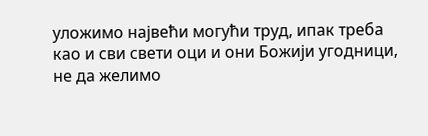уложимо највећи могући труд, ипак треба као и сви свети оци и они Божији угодници, не да желимо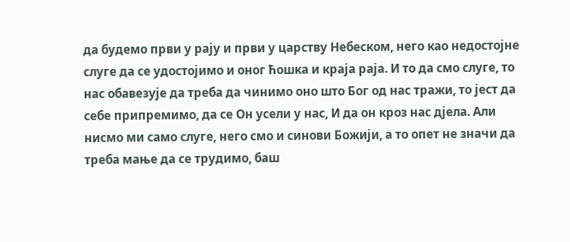да будемо први у рају и први у царству Небеском, него као недостојне слуге да се удостојимо и оног ћошка и краја раја. И то да смо слуге, то нас обавезује да треба да чинимо оно што Бог од нас тражи, то јест да себе припремимо, да се Он усели у нас, И да он кроз нас дјела. Али нисмо ми само слуге, него смо и синови Божији, а то опет не значи да треба мање да се трудимо, баш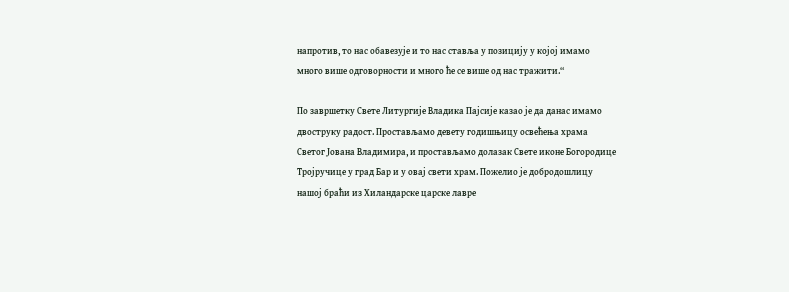напротив, то нас обавезује и то нас ставља у позицију у којој имамо много више одговорности и много ће се више од нас тражити.“

По завршетку Свете Литургије Владика Пајсије казао је да данас имамо двоструку радост. Простављамо девету годишњицу освећења храма Светог Јована Владимира, и простављамо долазак Свете иконе Богородице Тројручице у град Бар и у овај свети храм. Пожелио је добродошлицу нашој браћи из Хиландарске царске лавре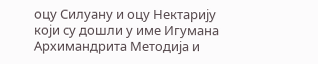оцу Силуану и оцу Нектарију који су дошли у име Игумана Архимандрита Методија и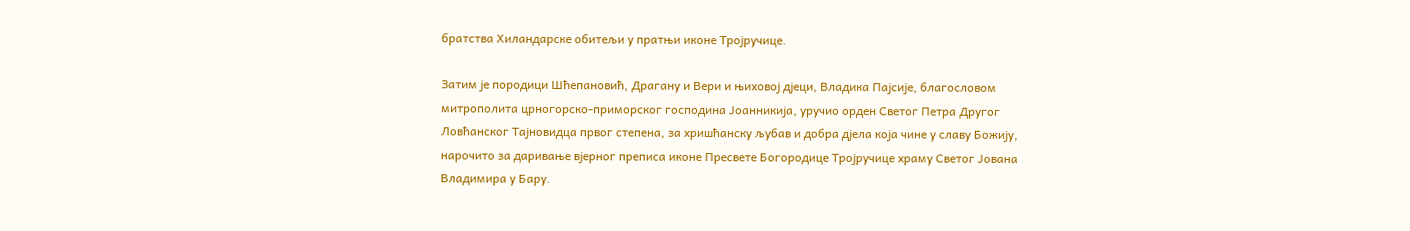братства Хиландарске обитељи у пратњи иконе Тројручице.

Затим је породици Шћепановић, Драгану и Вери и њиховој дјеци, Владика Пајсије, благословом митрополита црногорско-приморског господина Јоанникија, уручио орден Светог Петра Другог Ловћанског Тајновидца првог степена, за хришћанску љубав и добра дјела која чине у славу Божију, нарочито за даривање вјерног преписа иконе Пресвете Богородице Тројручице храму Светог Јована Владимира у Бару.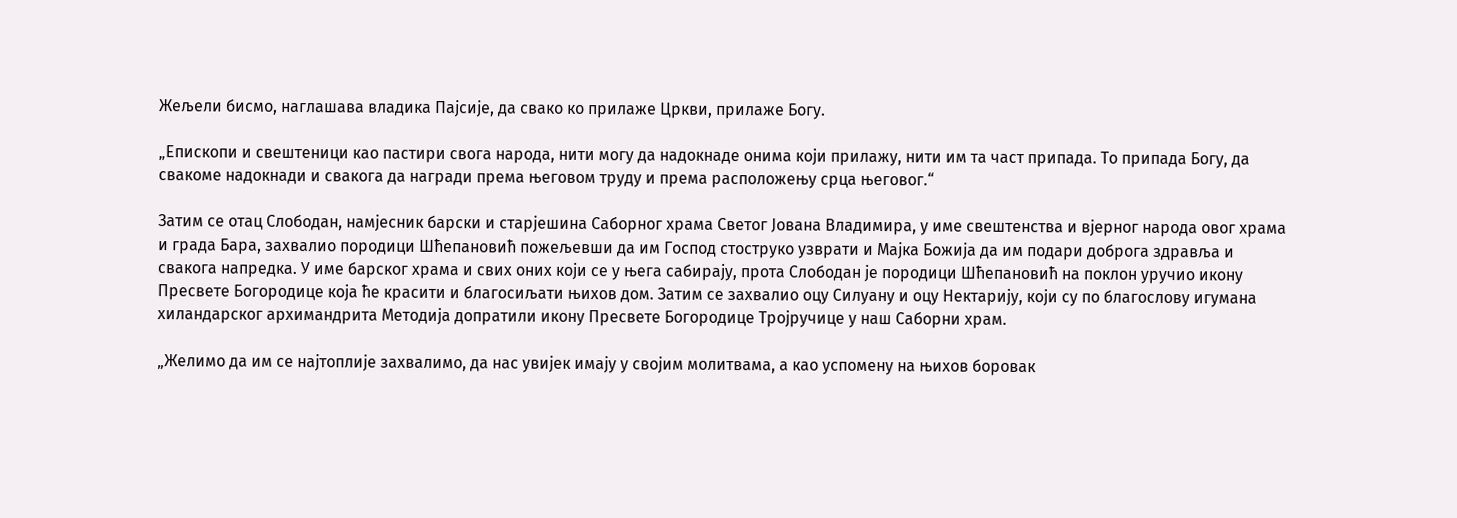Жељели бисмо, наглашава владика Пајсије, да свако ко прилаже Цркви, прилаже Богу.

„Епископи и свештеници као пастири свога народа, нити могу да надокнаде онима који прилажу, нити им та част припада. То припада Богу, да свакоме надокнади и свакога да награди према његовом труду и према расположењу срца његовог.“

Затим се отац Слободан, намјесник барски и старјешина Саборног храма Светог Јована Владимира, у име свештенства и вјерног народа овог храма и града Бара, захвалио породици Шћепановић пожељевши да им Господ стоструко узврати и Мајка Божија да им подари доброга здравља и свакога напредка. У име барског храма и свих оних који се у њега сабирају, прота Слободан је породици Шћепановић на поклон уручио икону Пресвете Богородице која ће красити и благосиљати њихов дом. Затим се захвалио оцу Силуану и оцу Нектарију, који су по благослову игумана хиландарског архимандрита Методија допратили икону Пресвете Богородице Тројручице у наш Саборни храм.

„Желимо да им се најтоплије захвалимо, да нас увијек имају у својим молитвама, а као успомену на њихов боровак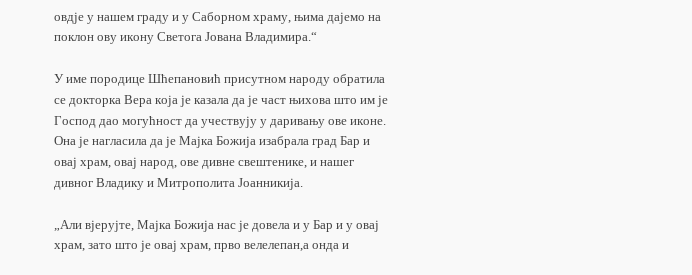овдје у нашем граду и у Саборном храму, њима дајемо на поклон ову икону Светога Јована Владимира.“

У име породице Шћепановић присутном народу обратила се докторка Вера која је казала да је част њихова што им је Господ дао могућност да учествују у даривању ове иконе. Она је нагласила да је Мајка Божија изабрала град Бар и овај храм, овај народ, ове дивне свештенике, и нашег дивног Владику и Митрополита Јоанникија.

„Али вјерујте, Мајка Божија нас је довела и у Бар и у овај храм, зато што је овај храм, прво велелепан,а онда и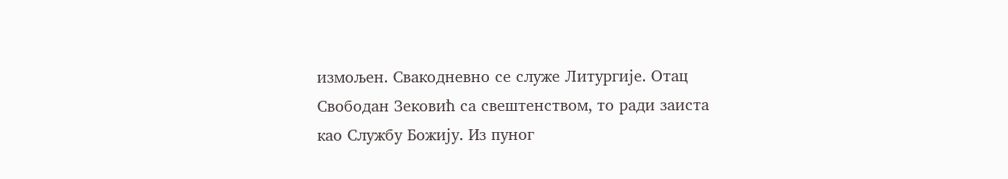измољен. Свакодневно се служе Литургије. Отац Свободан Зековић са свештенством, то ради заиста као Службу Божију. Из пуног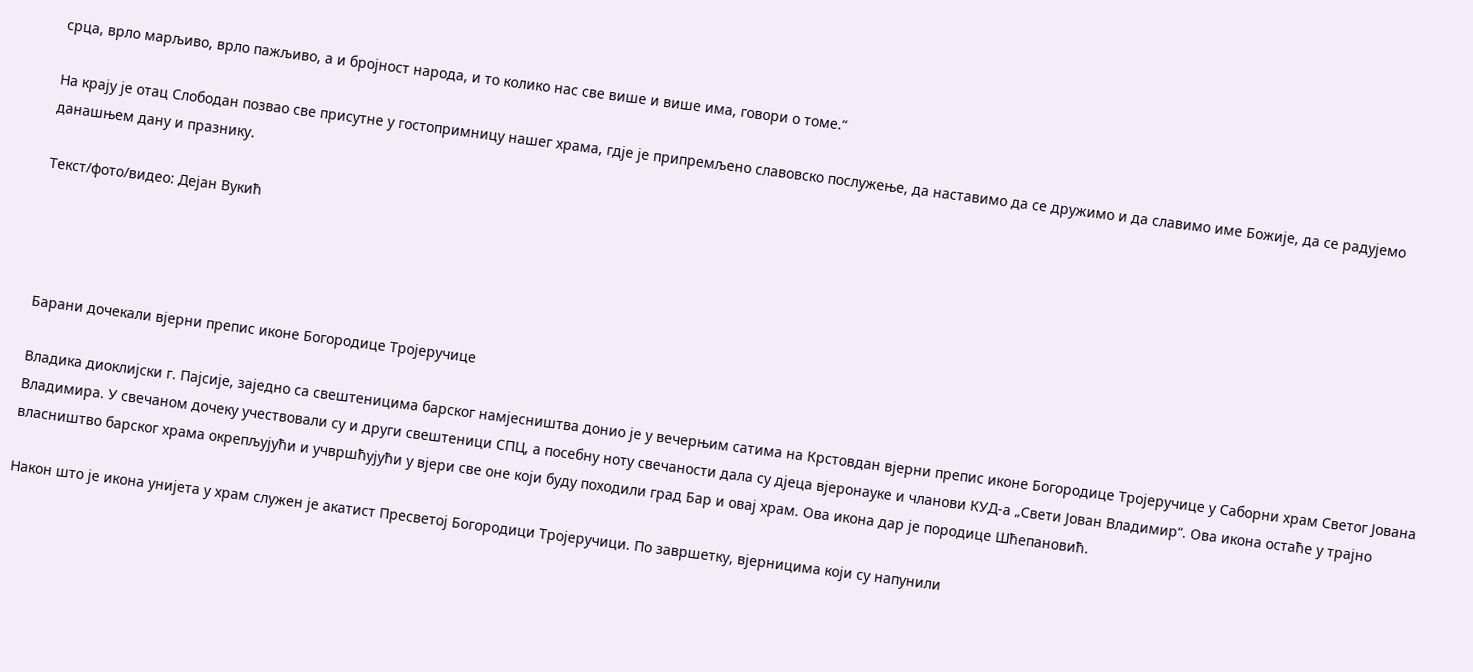срца, врло марљиво, врло пажљиво, а и бројност народа, и то колико нас све више и више има, говори о томе.“

На крају је отац Слободан позвао све присутне у гостопримницу нашег храма, гдје је припремљено славовско послужење, да наставимо да се дружимо и да славимо име Божије, да се радујемо данашњем дану и празнику.

Текст/фото/видео: Дејан Вукић




Барани дочекали вјерни препис иконе Богородице Тројеручице

Владика диоклијски г. Пајсије, заједно са свештеницима барског намјесништва донио је у вечерњим сатима на Крстовдан вјерни препис иконе Богородице Тројеручице у Саборни храм Светог Јована Владимира. У свечаном дочеку учествовали су и други свештеници СПЦ, а посебну ноту свечаности дала су дјеца вјеронауке и чланови КУД-а „Свети Јован Владимир“. Ова икона остаће у трајно власништво барског храма окрепљујући и учвршћујући у вјери све оне који буду походили град Бар и овај храм. Ова икона дар је породице Шћепановић.

Након што је икона унијета у храм служен је акатист Пресветој Богородици Тројеручици. По завршетку, вјерницима који су напунили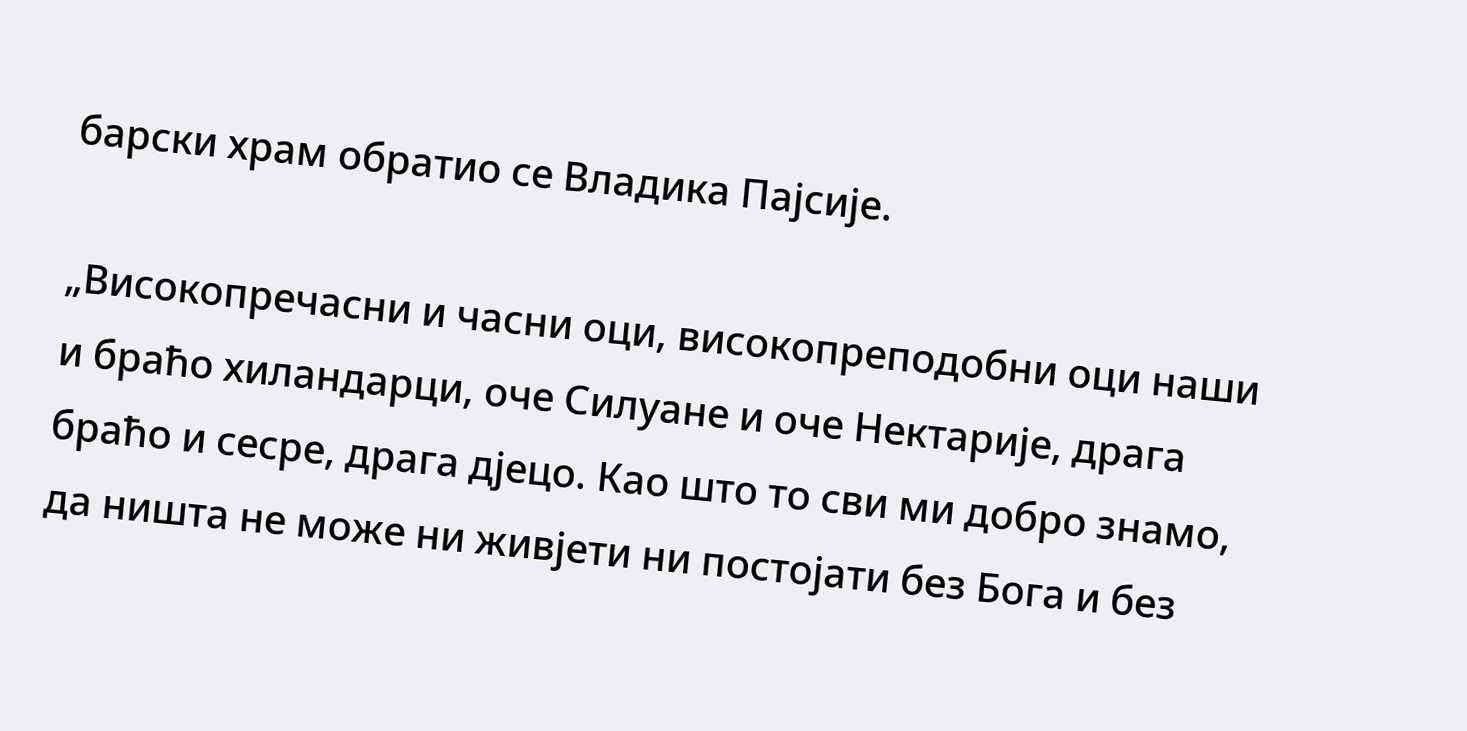барски храм обратио се Владика Пајсије.

„Високопречасни и часни оци, високопреподобни оци наши и браћо хиландарци, оче Силуане и оче Нектарије, драга браћо и сесре, драга дјецо. Као што то сви ми добро знамо, да ништа не може ни живјети ни постојати без Бога и без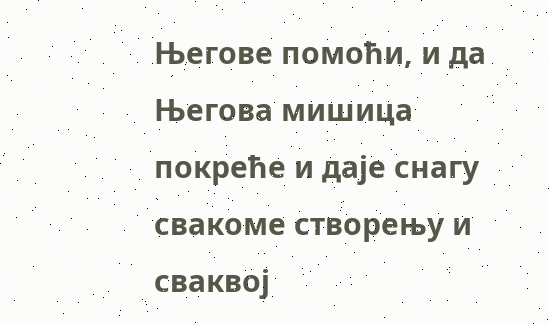Његове помоћи, и да Његова мишица покреће и даје снагу свакоме створењу и сваквој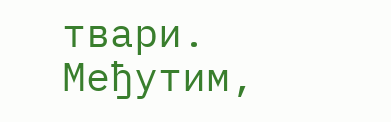твари. Међутим,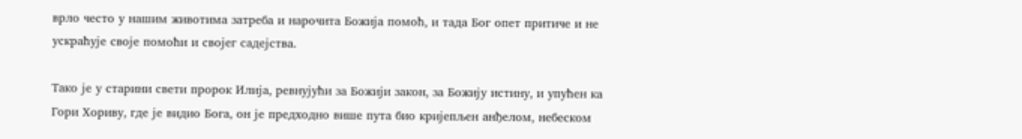врло често у нашим животима затреба и нарочита Божија помоћ, и тада Бог опет притиче и не ускраћује своје помоћи и својег садејства.

Тако је у старини свети пророк Илија, ревнујући за Божији закон, за Божију истину, и упућен ка Гори Хориву, где је видио Бога, он је предходно више пута био кријепљен анђелом, небеском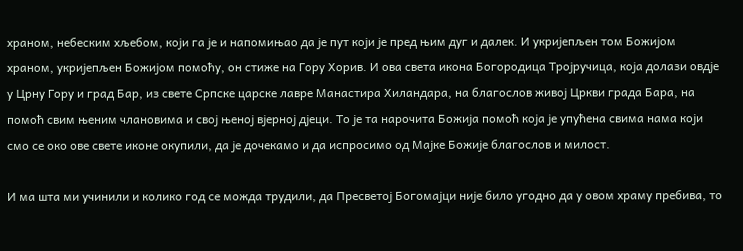храном, небеским хљебом, који га је и напомињао да је пут који је пред њим дуг и далек. И укријепљен том Божијом храном, укријепљен Божијом помоћу, он стиже на Гору Хорив. И ова света икона Богородица Тројручица, која долази овдје у Црну Гору и град Бар, из свете Српске царске лавре Манастира Хиландара, на благослов живој Цркви града Бара, на помоћ свим њеним члановима и свој њеној вјерној дјеци. То је та нарочита Божија помоћ која је упућена свима нама који смо се око ове свете иконе окупили, да је дочекамо и да испросимо од Мајке Божије благослов и милост.

И ма шта ми учинили и колико год се можда трудили, да Пресветој Богомајци није било угодно да у овом храму пребива, то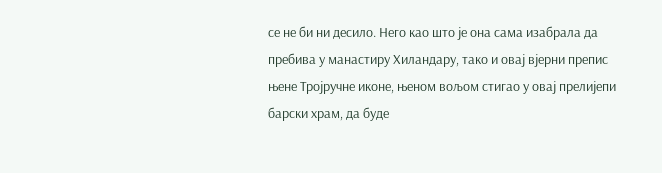се не би ни десило. Него као што је она сама изабрала да пребива у манастиру Хиландару, тако и овај вјерни препис њене Тројручне иконе, њеном вољом стигао у овај прелијепи барски храм, да буде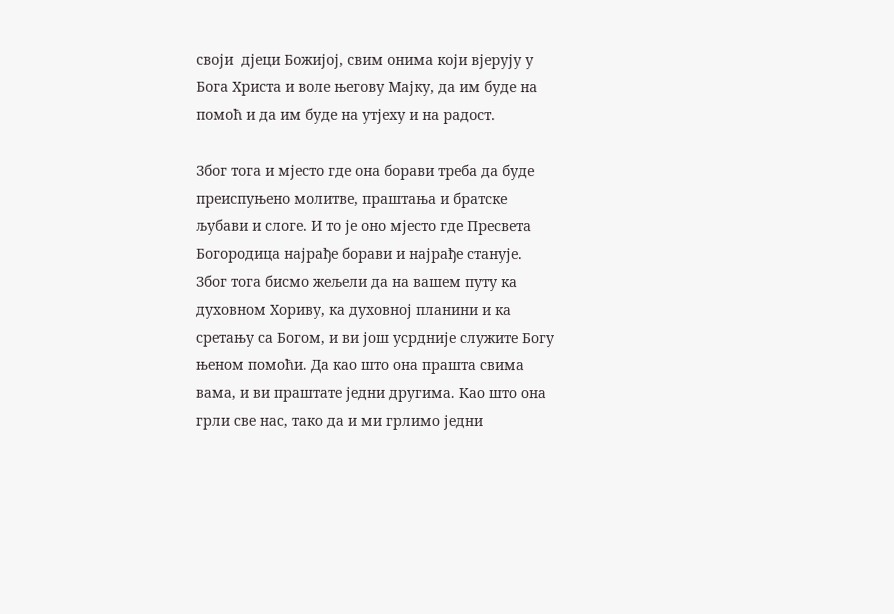своји  дјеци Божијој, свим онима који вјерују у Бога Христа и воле његову Мајку, да им буде на помоћ и да им буде на утјеху и на радост.

Због тога и мјесто где она борави треба да буде преиспуњено молитве, праштања и братске љубави и слоге. И то је оно мјесто где Пресвета Богородица најрађе борави и најрађе станује. Због тога бисмо жељели да на вашем путу ка духовном Хориву, ка духовној планини и ка сретању са Богом, и ви још усрдније служите Богу њеном помоћи. Да као што она прашта свима вама, и ви праштате једни другима. Као што она грли све нас, тако да и ми грлимо једни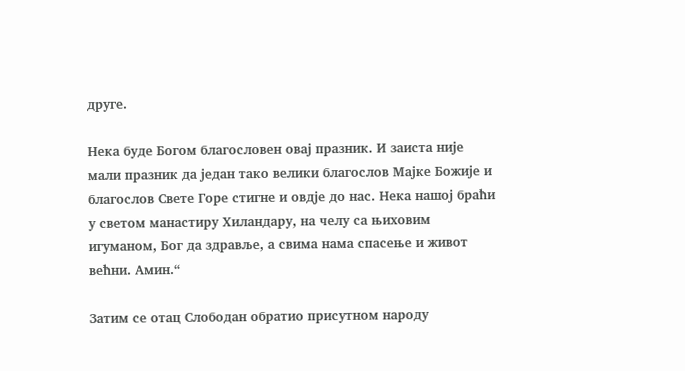друге.

Нека буде Богом благословен овај празник. И заиста није мали празник да један тако велики благослов Мајке Божије и благослов Свете Горе стигне и овдје до нас. Нека нашој браћи у светом манастиру Хиландару, на челу са њиховим игуманом, Бог да здравље, а свима нама спасење и живот већни. Амин.“

Затим се отац Слободан обратио присутном народу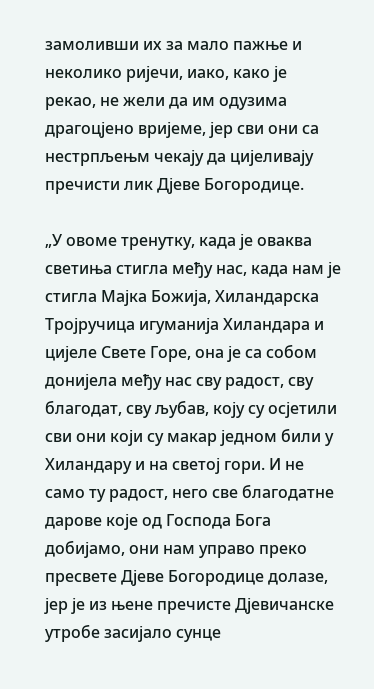замоливши их за мало пажње и неколико ријечи, иако, како је рекао, не жели да им одузима драгоцјено вријеме, јер сви они са нестрпљењм чекају да цијеливају пречисти лик Дјеве Богородице.

„У овоме тренутку, када је оваква светиња стигла међу нас, када нам је стигла Мајка Божија, Хиландарска Тројручица игуманија Хиландара и цијеле Свете Горе, она је са собом донијела међу нас сву радост, сву благодат, сву љубав, коју су осјетили сви они који су макар једном били у Хиландару и на светој гори. И не само ту радост, него све благодатне дарове које од Господа Бога добијамо, они нам управо преко пресвете Дјеве Богородице долазе, јер је из њене пречисте Дјевичанске утробе засијало сунце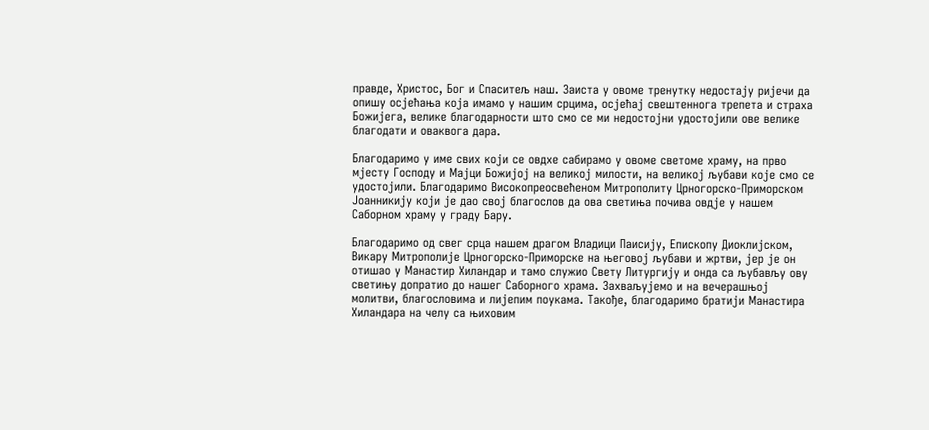правде, Христос, Бог и Спаситељ наш. Заиста у овоме тренутку недостају ријечи да опишу осјећања која имамо у нашим срцима, осјећај свештеннога трепета и страха Божијега, велике благодарности што смо се ми недостојни удостојили ове велике благодати и оваквога дара.

Благодаримо у име свих који се овдхе сабирамо у овоме светоме храму, на прво мјесту Господу и Мајци Божијој на великој милости, на великој љубави које смо се удостојили. Благодаримо Високопреосвећеном Митрополиту Црногорско-Приморском Јоанникију који је дао свој благослов да ова светиња почива овдје у нашем Саборном храму у граду Бару.

Благодаримо од свег срца нашем драгом Владици Паисију, Епископу Диоклијском, Викару Митрополије Црногорско-Приморске на његовој љубави и жртви, јер је он отишао у Манастир Хиландар и тамо служио Свету Литургију и онда са љубављу ову светињу допратио до нашег Саборного храма. Захваљујемо и на вечерашњој молитви, благословима и лијепим поукама. Такође, благодаримо братији Манастира Хиландара на челу са њиховим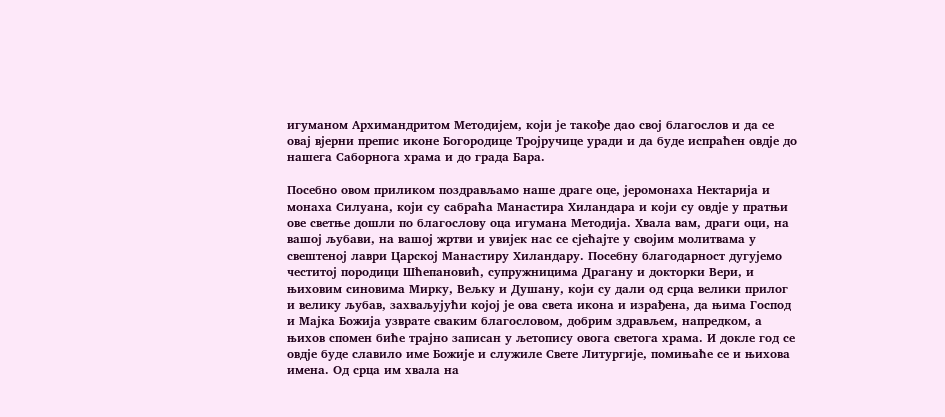игуманом Архимандритом Методијем, који је такође дао свој благослов и да се овај вјерни препис иконе Богородице Тројручице уради и да буде испраћен овдје до нашега Саборнога храма и до града Бара.

Посебно овом приликом поздрављамо наше драге оце, јеромонаха Нектарија и монаха Силуана, који су сабраћа Манастира Хиландара и који су овдје у пратњи ове светње дошли по благослову оца игумана Методија. Хвала вам, драги оци, на вашој љубави, на вашој жртви и увијек нас се сјећајте у својим молитвама у свештеној лаври Царској Манастиру Хиландару. Посебну благодарност дугујемо честитој породици Шћепановић, супружницима Драгану и докторки Вери, и њиховим синовима Мирку, Вељку и Душану, који су дали од срца велики прилог и велику љубав, захваљујући којој је ова света икона и израђена, да њима Господ и Мајка Божија узврате сваким благословом, добрим здрављем, напредком, а њихов спомен биће трајно записан у љетопису овога светога храма. И докле год се овдје буде славило име Божије и служиле Свете Литургије, помињаће се и њихова имена. Од срца им хвала на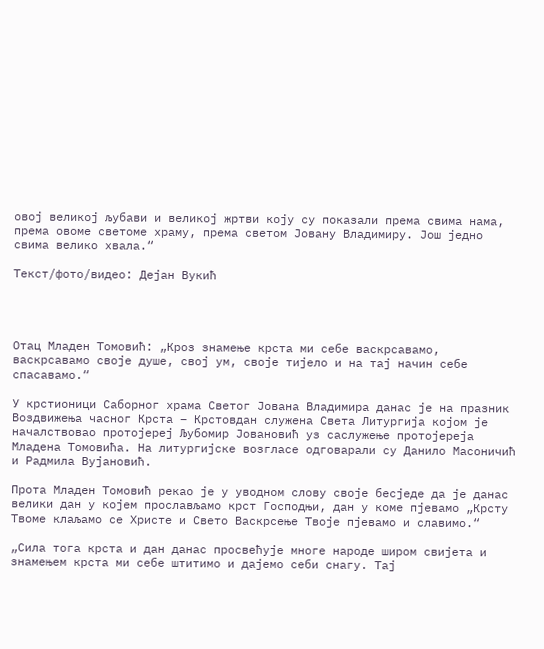овој великој љубави и великој жртви коју су показали према свима нама, према овоме светоме храму, према светом Јовану Владимиру. Још једно свима велико хвала.“

Текст/фото/видео: Дејан Вукић




Отац Младен Томовић: „Кроз знамење крста ми себе васкрсавамо, васкрсавамо своје душе, свој ум, своје тијело и на тај начин себе спасавамо.“

У крстионици Саборног храма Светог Јована Владимира данас је на празник Воздвижења часног Крста – Крстовдан служена Света Литургија којом је началствовао протојереј Љубомир Јовановић уз саслужење протојереја Младена Томовића. На литургијске возгласе одговарали су Данило Масоничић и Радмила Вујановић.

Прота Младен Томовић рекао је у уводном слову своје бесједе да је данас велики дан у којем прослављамо крст Господњи, дан у коме пјевамо „Крсту Твоме клаљамо се Христе и Свето Васкрсење Твоје пјевамо и славимо.“

„Сила тога крста и дан данас просвећује многе народе широм свијета и знамењем крста ми себе штитимо и дајемо себи снагу. Тај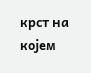крст на којем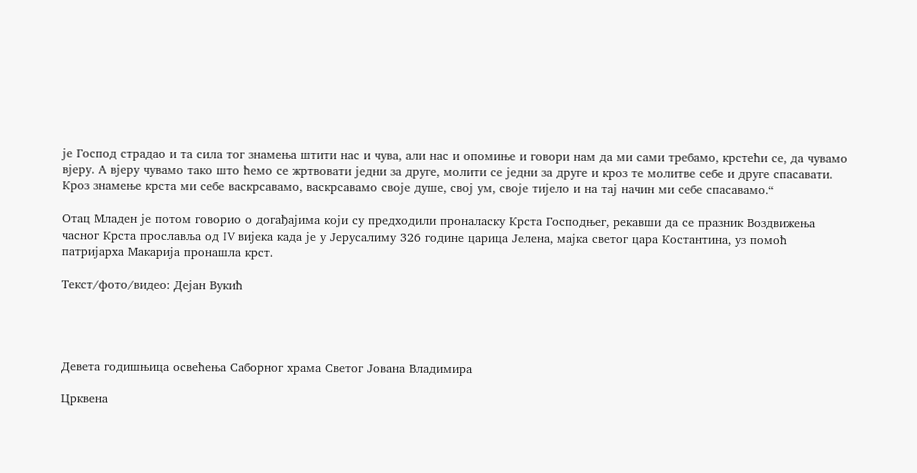је Господ страдао и та сила тог знамења штити нас и чува, али нас и опомиње и говори нам да ми сами требамо, крстећи се, да чувамо вјеру. А вјеру чувамо тако што ћемо се жртвовати једни за друге, молити се једни за друге и кроз те молитве себе и друге спасавати. Кроз знамење крста ми себе васкрсавамо, васкрсавамо своје душе, свој ум, своје тијело и на тај начин ми себе спасавамо.“

Отац Младен је потом говорио о догађајима који су предходили проналаску Крста Господњег, рекавши да се празник Воздвижења часног Крста прославља од IV вијека када је у Јерусалиму 326 године царица Јелена, мајка светог цара Костантина, уз помоћ патријарха Макарија пронашла крст.

Текст/фото/видео: Дејан Вукић




Девета годишњица освећења Саборног храма Светог Јована Владимира

Црквена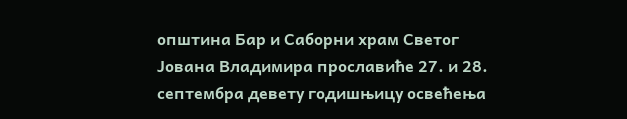општина Бар и Саборни храм Светог Јована Владимира прославиће 27. и 28. септембра девету годишњицу освећења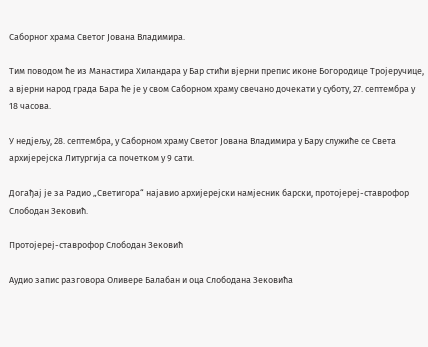Саборног храма Светог Јована Владимира.

Тим поводом ће из Манастира Хиландара у Бар стићи вјерни препис иконе Богородице Тројеручице, а вјерни народ града Бара ће је у свом Саборном храму свечано дочекати у суботу, 27. септембра у 18 часова.

У недјељу, 28. септембра, у Саборном храму Светог Јована Владимира у Бару служиће се Света архијерејска Литургија са почетком у 9 сати.

Догађај је за Радио „Светигора“ најавио архијерејски намјесник барски, протојереј-ставрофор Слободан Зековић.

Протојереј-ставрофор Слободан Зековић

Аудио запис разговора Оливере Балабан и оца Слободана Зековића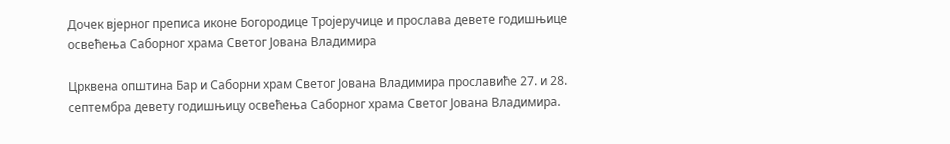Дочек вјерног преписа иконе Богородице Тројеручице и прослава девете годишњице освећења Саборног храма Светог Јована Владимира

Црквена општина Бар и Саборни храм Светог Јована Владимира прославиће 27. и 28. септембра девету годишњицу освећења Саборног храма Светог Јована Владимира.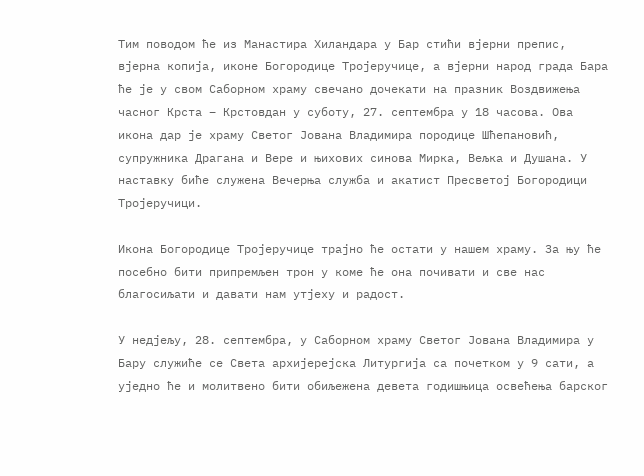Тим поводом ће из Манастира Хиландара у Бар стићи вјерни препис, вјерна копија, иконе Богородице Тројеручице, а вјерни народ града Бара ће је у свом Саборном храму свечано дочекати на празник Воздвижења часног Крста – Крстовдан у суботу, 27. септембра у 18 часова. Ова икона дар је храму Светог Јована Владимира породице Шћепановић, супружника Драгана и Вере и њихових синова Мирка, Вељка и Душана. У наставку биће служена Вечерња служба и акатист Пресветој Богородици Тројеручици.

Икона Богородице Тројеручице трајно ће остати у нашем храму. За њу ће посебно бити припремљен трон у коме ће она почивати и све нас благосиљати и давати нам утјеху и радост.

У недјељу, 28. септембра, у Саборном храму Светог Јована Владимира у Бару служиће се Света архијерејска Литургија са почетком у 9 сати, а уједно ће и молитвено бити обиљежена девета годишњица освећења барског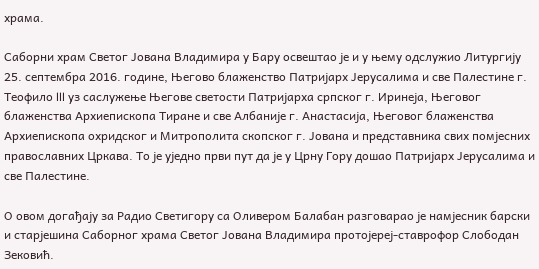храма.

Саборни храм Светог Јована Владимира у Бару освештао је и у њему одслужио Литургију 25. септембра 2016. године, Његово блаженство Патријарх Јерусалима и све Палестине г. Теофило III уз саслужење Његове светости Патријарха српског г. Иринеја, Његовог блаженства Архиепископа Тиране и све Албаније г. Анастасија, Његовог блаженства Архиепископа охридског и Митрополита скопског г. Јована и представника свих помјесних православних Цркава. То је уједно први пут да је у Црну Гору дошао Патријарх Јерусалима и све Палестине.

О овом догађају за Радио Светигору са Оливером Балабан разговарао је намјесник барски и старјешина Саборног храма Светог Јована Владимира протојереј-ставрофор Слободан Зековић.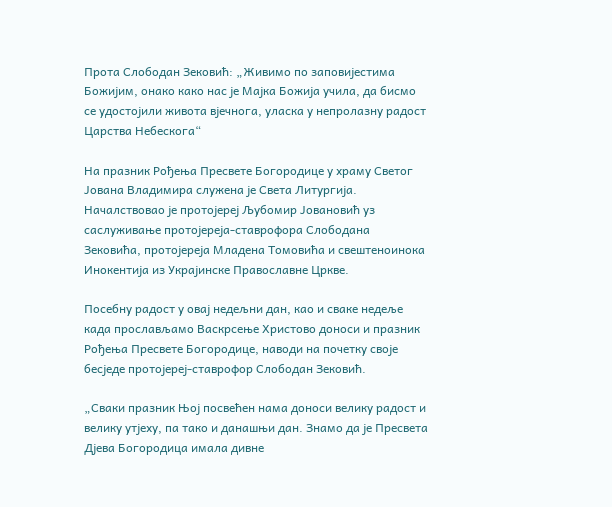Прота Слободан Зековић: „Живимо по заповијестима Божијим, онако како нас је Мајка Божија учила, да бисмо се удостојили живота вјечнога, уласка у непролазну радост Царства Небескога“

На празник Рођења Пресвете Богородице у храму Светог Јована Владимира служена је Света Литургија. Началствовао је протојереј Љубомир Јовановић уз саслуживање протојереја-ставрофора Слободана Зековића, протојереја Младена Томовића и свештеноинока Инокентија из Украјинске Православне Цркве.

Посебну радост у овај недељни дан, као и сваке недеље када прослављамо Васкрсење Христово доноси и празник Рођења Пресвете Богородице, наводи на почетку своје бесједе протојереј-ставрофор Слободан Зековић.

„Сваки празник Њој посвећен нама доноси велику радост и велику утјеху, па тако и данашњи дан. Знамо да је Пресвета Дјева Богородица имала дивне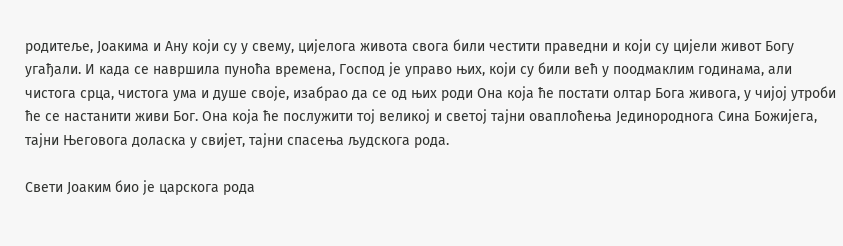родитеље, Јоакима и Ану који су у свему, цијелога живота свога били честити праведни и који су цијели живот Богу угађали. И када се навршила пуноћа времена, Господ је управо њих, који су били већ у поодмаклим годинама, али чистога срца, чистога ума и душе своје, изабрао да се од њих роди Она која ће постати олтар Бога живога, у чијој утроби ће се настанити живи Бог. Она која ће послужити тој великој и светој тајни оваплоћења Јединороднога Сина Божијега, тајни Његовога доласка у свијет, тајни спасења људскога рода.

Свети Јоаким био је царскога рода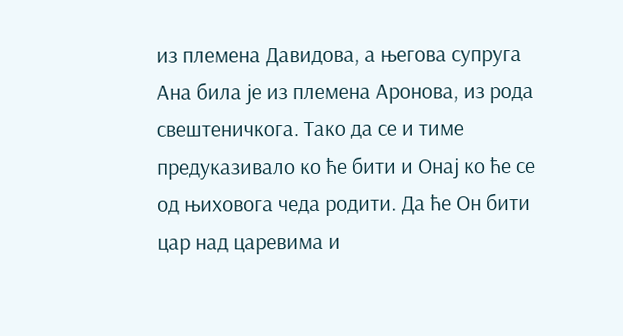из племена Давидова, а његова супруга Ана била је из племена Аронова, из рода свештеничкога. Тако да се и тиме предуказивало ко ће бити и Онај ко ће се од њиховога чеда родити. Да ће Он бити цар над царевима и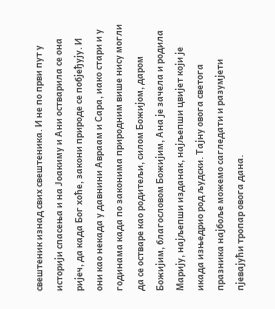свештеник изнад свих свештеника. И не по први пут у историји спасења и на Јоакиму и Ани остварила се она ријеч, да када Бог хоће, закони природе се побјеђују. И они као некада у давнини Авраам и Сара, иако стари и у годинама када по законима природним више нису могли да се остваре као родитељи, силом Божијом, даром Божијим, благословом Божијим, Ана је зачела и родила Марију, најљепши изданак, најљепши цвијет који је икада изњедрио род људски. Тајну овога светога празника најбоље можемо сагледати и разумјети пјевајући тропар овога дана.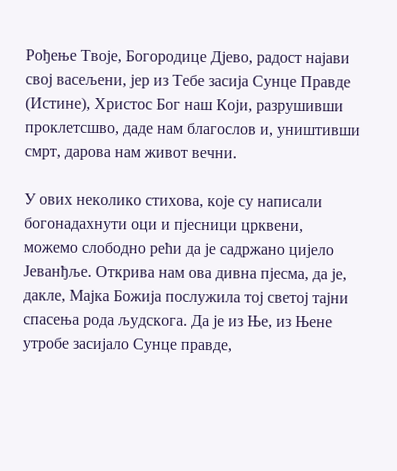Рођење Твоје, Богородице Дјево, радост најави свој васељени, јер из Тебе засија Сунце Правде (Истине), Христос Бог наш Који, разрушивши проклетсшво, даде нам благослов и, уништивши смрт, дарова нам живот вечни.

У ових неколико стихова, које су написали богонадахнути оци и пјесници црквени, можемо слободно рећи да је садржано цијело Јеванђље. Открива нам ова дивна пјесма, да је, дакле, Мајка Божија послужила тој светој тајни спасења рода људскога. Да је из Ње, из Њене утробе засијало Сунце правде,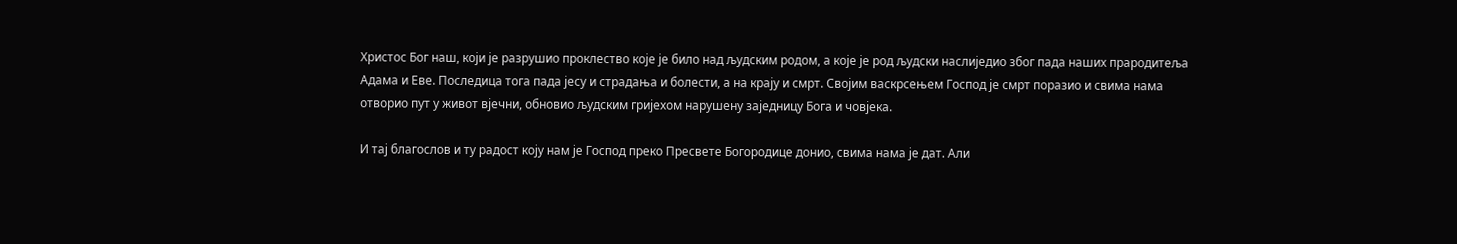Христос Бог наш, који је разрушио проклество које је било над људским родом, а које је род људски наслиједио због пада наших прародитеља Адама и Еве. Последица тога пада јесу и страдања и болести, а на крају и смрт. Својим васкрсењем Господ је смрт поразио и свима нама отворио пут у живот вјечни, обновио људским гријехом нарушену заједницу Бога и човјека.

И тај благослов и ту радост коју нам је Господ преко Пресвете Богородице донио, свима нама је дат. Али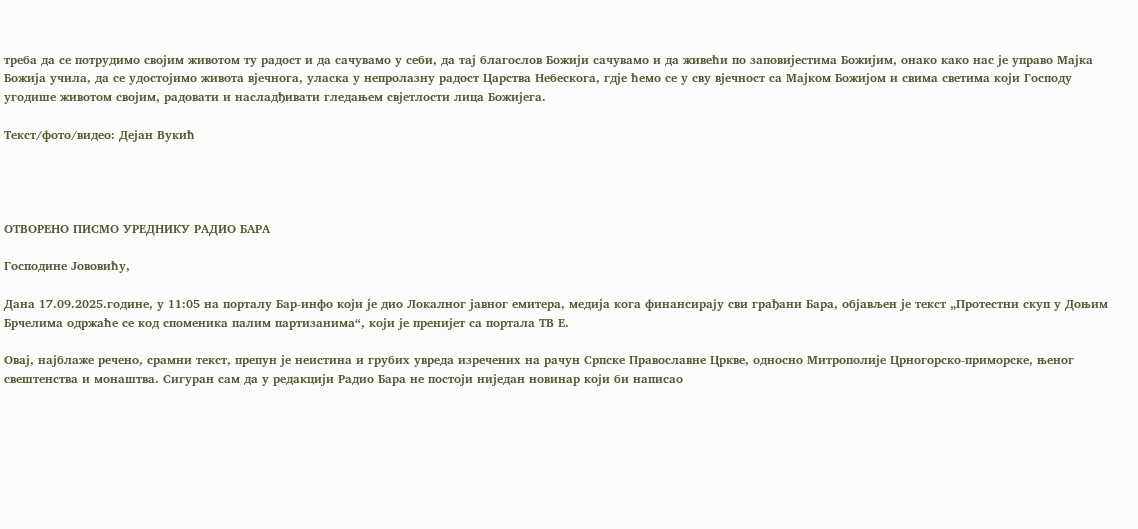треба да се потрудимо својим животом ту радост и да сачувамо у себи, да тај благослов Божији сачувамо и да живећи по заповијестима Божијим, онако како нас је управо Мајка Божија учила, да се удостојимо живота вјечнога, уласка у непролазну радост Царства Небескога, гдје ћемо се у сву вјечност са Мајком Божијом и свима светима који Господу угодише животом својим, радовати и насладђивати гледањем свјетлости лица Божијега.

Текст/фото/видео: Дејан Вукић




ОТВОРЕНО ПИСМО УРЕДНИКУ РАДИО БАРА

Господине Јововићу,

Дана 17.09.2025.године, у 11:05 на порталу Бар-инфо који је дио Локалног јавног емитера, медија кога финансирају сви грађани Бара, објављен је текст „Протестни скуп у Доњим Брчелима одржаће се код споменика палим партизанима“, који је пренијет са портала ТВ Е.

Овај, најблаже речено, срамни текст, препун је неистина и грубих увреда изречених на рачун Српске Православне Цркве, односно Митрополије Црногорско-приморске, њеног свештенства и монаштва. Сигуран сам да у редакцији Радио Бара не постоји ниједан новинар који би написао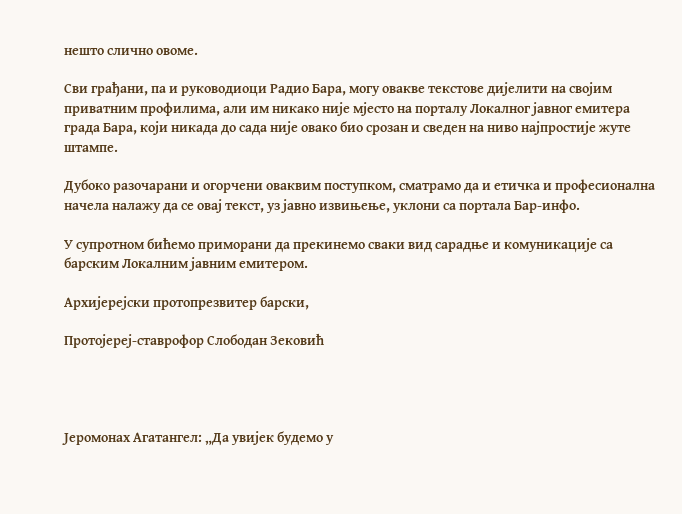нешто слично овоме.

Сви грађани, па и руководиоци Радио Бара, могу овакве текстове дијелити на својим приватним профилима, али им никако није мјесто на порталу Локалног јавног емитера града Бара, који никада до сада није овако био срозан и сведен на ниво најпростије жуте штампе.

Дубоко разочарани и огорчени оваквим поступком, сматрамо да и етичка и професионална начела налажу да се овај текст, уз јавно извињење, уклони са портала Бар-инфо.

У супротном бићемо приморани да прекинемо сваки вид сарадње и комуникације са барским Локалним јавним емитером.

Архијерејски протопрезвитер барски,

Протојереј-ставрофор Слободан Зековић




Јеромонах Агатангел: „Да увијек будемо у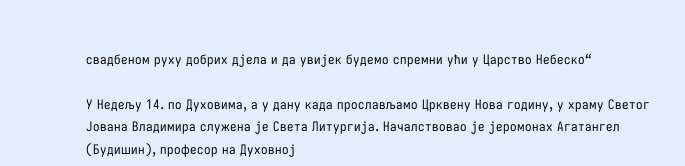свадбеном руху добрих дјела и да увијек будемо спремни ући у Царство Небеско“

У Недељу 14. по Духовима, а у дану када прослављамо Црквену Нова годину, у храму Светог Јована Владимира служена је Света Литургија. Началствовао је јеромонах Агатангел (Будишин), професор на Духовној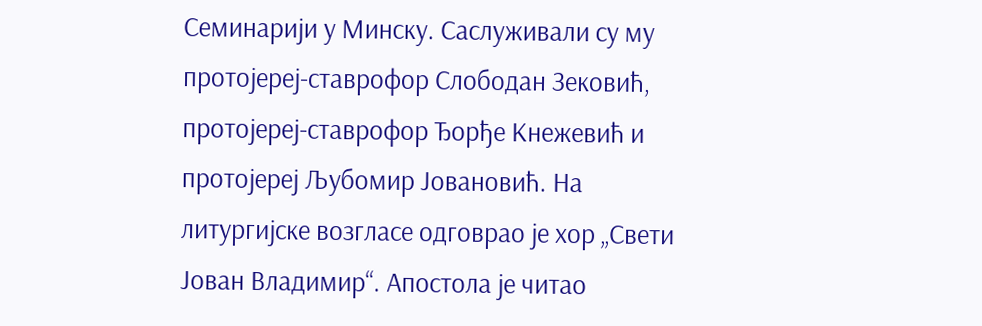Семинарији у Минску. Саслуживали су му протојереј-ставрофор Слободан Зековић, протојереј-ставрофор Ђорђе Кнежевић и протојереј Љубомир Јовановић. На литургијске возгласе одговрао је хор „Свети Јован Владимир“. Апостола је читао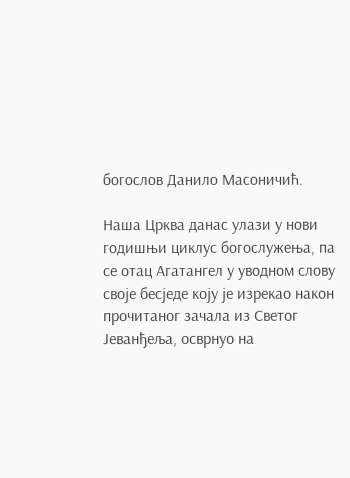богослов Данило Масоничић.

Наша Црква данас улази у нови годишњи циклус богослужења, па се отац Агатангел у уводном слову своје бесједе коју је изрекао након прочитаног зачала из Светог Јеванђеља, осврнуо на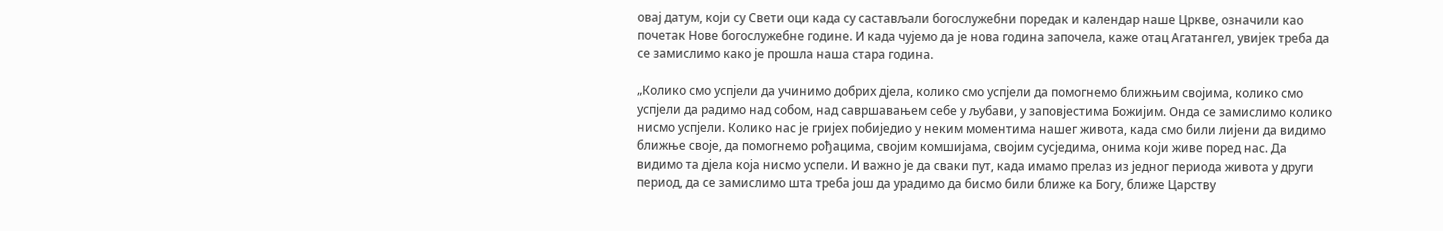овај датум, који су Свети оци када су састављали богослужебни поредак и календар наше Цркве, означили као почетак Нове богослужебне године. И када чујемо да је нова година започела, каже отац Агатангел, увијек треба да се замислимо како је прошла наша стара година.

„Колико смо успјели да учинимо добрих дјела, колико смо успјели да помогнемо ближњим својима, колико смо успјели да радимо над собом, над савршавањем себе у љубави, у заповјестима Божијим. Онда се замислимо колико нисмо успјели. Колико нас је гријех побиједио у неким моментима нашег живота, када смо били лијени да видимо ближње своје, да помогнемо рођацима, својим комшијама, својим сусједима, онима који живе поред нас. Да видимо та дјела која нисмо успели. И важно је да сваки пут, када имамо прелаз из једног периода живота у други период, да се замислимо шта треба још да урадимо да бисмо били ближе ка Богу, ближе Царству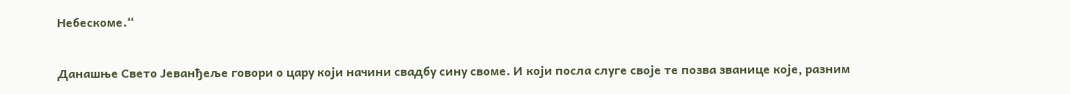Небескоме.“

Данашње Свето Јеванђеље говори о цару који начини свадбу сину своме. И који посла слуге своје те позва званице које, разним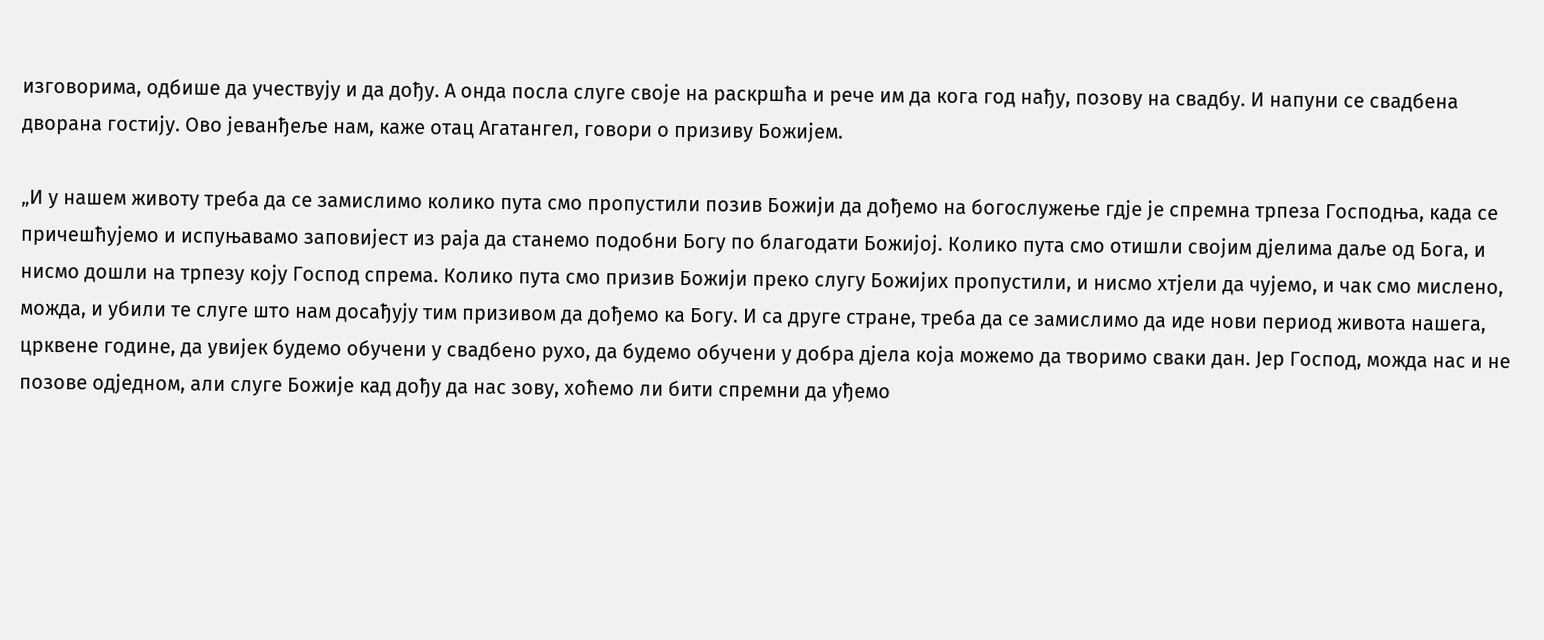изговорима, одбише да учествују и да дођу. А онда посла слуге своје на раскршћа и рече им да кога год нађу, позову на свадбу. И напуни се свадбена дворана гостију. Ово јеванђеље нам, каже отац Агатангел, говори о призиву Божијем.

„И у нашем животу треба да се замислимо колико пута смо пропустили позив Божији да дођемо на богослужење гдје је спремна трпеза Господња, када се причешћујемо и испуњавамо заповијест из раја да станемо подобни Богу по благодати Божијој. Колико пута смо отишли својим дјелима даље од Бога, и нисмо дошли на трпезу коју Господ спрема. Колико пута смо призив Божији преко слугу Божијих пропустили, и нисмо хтјели да чујемо, и чак смо мислено, можда, и убили те слуге што нам досађују тим призивом да дођемо ка Богу. И са друге стране, треба да се замислимо да иде нови период живота нашега, црквене године, да увијек будемо обучени у свадбено рухо, да будемо обучени у добра дјела која можемо да творимо сваки дан. Јер Господ, можда нас и не позове одједном, али слуге Божије кад дођу да нас зову, хоћемо ли бити спремни да уђемо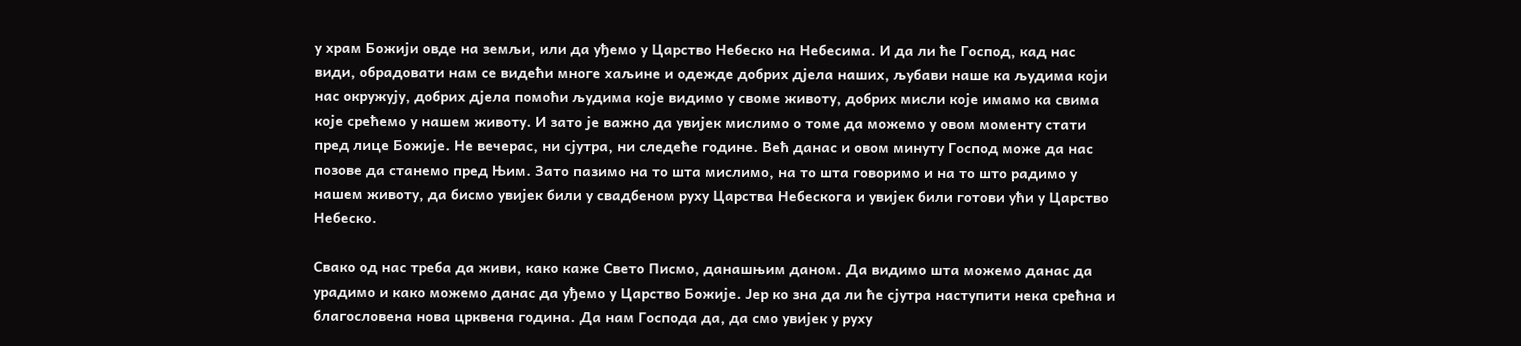у храм Божији овде на земљи, или да уђемо у Царство Небеско на Небесима. И да ли ће Господ, кад нас види, обрадовати нам се видећи многе хаљине и одежде добрих дјела наших, љубави наше ка људима који нас окружују, добрих дјела помоћи људима које видимо у своме животу, добрих мисли које имамо ка свима које срећемо у нашем животу. И зато је важно да увијек мислимо о томе да можемо у овом моменту стати пред лице Божије. Не вечерас, ни сјутра, ни следеће године. Већ данас и овом минуту Господ може да нас позове да станемо пред Њим. Зато пазимо на то шта мислимо, на то шта говоримо и на то што радимо у нашем животу, да бисмо увијек били у свадбеном руху Царства Небескога и увијек били готови ући у Царство Небеско.

Свако од нас треба да живи, како каже Свето Писмо, данашњим даном. Да видимо шта можемо данас да урадимо и како можемо данас да уђемо у Царство Божије. Јер ко зна да ли ће сјутра наступити нека срећна и благословена нова црквена година. Да нам Господа да, да смо увијек у руху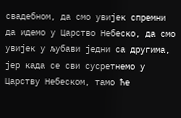свадебном, да смо увијек спремни да идемо у Царство Небеско, да смо увијек у љубави једни са другима, јер када се сви сусретнемо у Царству Небеском, тамо ће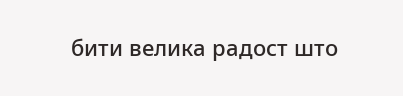бити велика радост што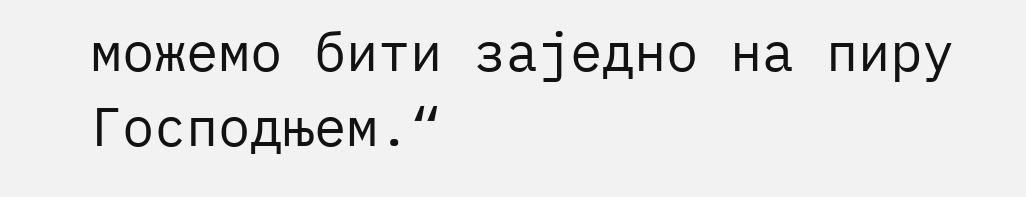можемо бити заједно на пиру Господњем.“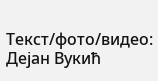Текст/фото/видео: Дејан Вукић